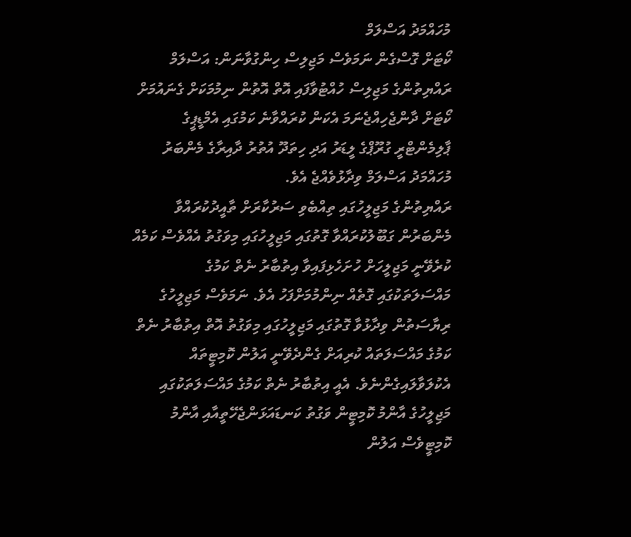މުހައްމަދު އަސްލަމް
ކޯޓަށް ގޮސްގެން ނަމަވެސް މަޖިލިސް ހިންގުވާނަން: އަސްލަމް
ރައްޔިތުންގެ މަޖިލިސް ހުއްޓުވާފައި އޮތް އޮތުން ނިމުމަކަށް ގެނައުމަށް ކޯޓަށް ދާންޖެހިއްޖެނަމަ އެކަން ކުރައްވާނެ ކަމުގައި އެމްޑީޕީގެ ޕާލިމެންޓްރީ ގުރޫޕްގެ ލީޑަރު އަދި ހިތަދޫ އުތުރު ދާއިރާގެ މެންބަރު މުހައްމަދު އަސްލަމް ވިދާޅުވެއްޖެ އެވެ.
ރައްޔިތުންގެ މަޖިލީހުގައި ތިއްބެވި ސަރުކާރަށް ތާއީދުކުރައްވާ މެންބަރުން ގަބޫލުކުރައްވާ ގޮތުގައި މަޖިލީހުގައި މިވަގުތު އެއްވެސް ކަމެއް ކުރެވޭނީ މަޖިލީހަށް ހުށަހެޅިފައިވާ އިތުބާރު ނެތް ކަމުގެ މައްސަލަތަކުގައި ގޮތެއް ނިންމުމަށްފަހު އެވެ. ނަމަވެސް މަޖިލީހުގެ ރިޔާސަތުން ވިދާޅުވާ ގޮތުގައި މަޖިލީހުގައި މިވަގުތު އޮތް އިތުބާރު ނެތް ކަމުގެ މައްސަލަތައް ކުރިއަށް ގެންދެވޭނީ އަލުން ކޮމިޓީތައް އެކުލަވާލައިގެންނެވެ. އެއީ އިތުބާރު ނެތް ކަމުގެ މައްސަލަތަކުގައި މަޖިލީހުގެ އާންމު ކޮމިޓީން ވަގުތު ކަނޑައަޅަންޖެހޭތީއާއި އާންމު ކޮމިޓީވެސް އަލުން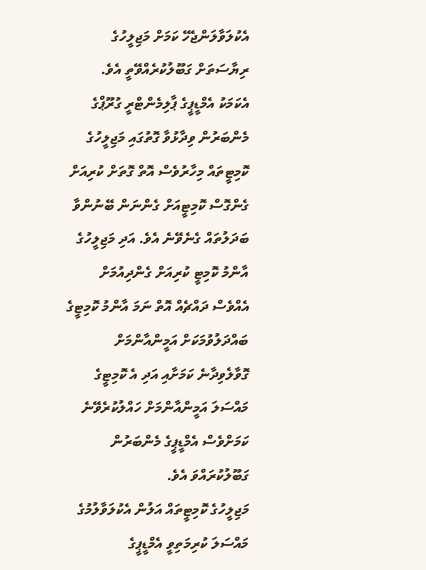އެކުލަވާލަންޖެހޭ ކަމަށް މަޖިލީހުގެ ރިޔާސަތަށް ގަބޫލުކުރެއްވޭތީ އެވެ.
އެކަމަކު އެމްޑީޕީގެ ޕާލިމެންޓްރީ ގުރޫޕްގެ މެންބަރުން ވިދާޅުވާ ގޮތުގައި މަޖިލީހުގެ ކޮމިޓީތައް މިހާރުވެސް އޮތް ގޮތަށް ކުރިއަށް ގެންގޮސް ކޮމިޓީއަށް ގެންނަން ބޭނުންވާ ބަދަލުތައް ގެނެވޭނެ އެވެ. އަދި މަޖިލީހުގެ އާންމު ކޮމިޓީ ކުރިއަށް ގެންދިއުމަށް އެއްވެސް ދައްޗެއް އޮތް ނަމަ އާންމު ކޮމިޓީގެ ބައްދަލުވުމަކަށް އަމީންއާންމަށް ގޮވާލެވިދާނެ ކަމަށާއި އަދި އެ ކޮމިޓީގެ މައްސަލަ އަމީންއާންމަށް ހައްލުކުރެވޭނެ ކަމަށްވެސް އެމްޑީޕީގެ މެންބަރުން ގަބޫލުކުރައްވަ އެވެ.
މަޖިލީހުގެ ކޮމިޓީތައް އަލުން އެކުލަވާލުމުގެ މައްސަލަ ކުރިމަތިވީ އެމްޑީޕީގެ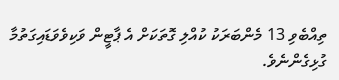ތިއްބެވި 13 މެންބަރަކު ކުއްލި ގޮތަކަށް އެ ޕާޓީން ވަކިވެވަޑައިގަތުމާ ގުޅިގެންނެވެ.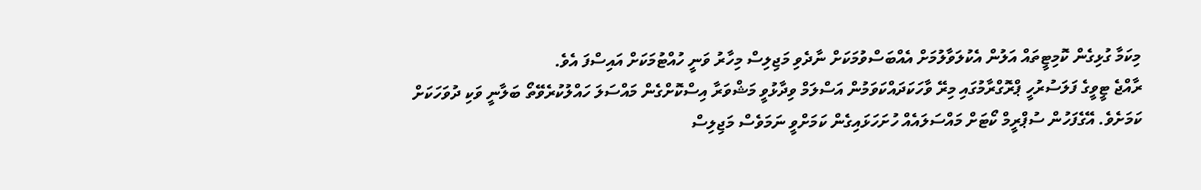މިކަމާ ގުޅިގެން ކޮމިޓީތައް އަލުން އެކުލަވާލުމަށް އެއްބަސްވުމަކަށް ނާދެވި މަޖިލިސް މިހާރު ވަނީ ހުއްޓުމަކަށް އައިސްފަ އެވެ.
ރާއްޖެ ޓީވީގެ ފަލަސުރުހީ ޕްރޮގްރާމުގައި މިރޭ ވާހަކަދައްކަވަމުން އަސްލަމް ވިދާޅުވީ މަޝްވަރާ އިސްކޮށްގެން މައްސަލަ ހައްލުކުރެވޭތޯ ބަލާނީ ވަކި ދުވަހަކަށް ކަމަށެވެ. އޭގެފަހުން ސުޕްރީމް ކޯޓަށް މައްސަލައެއް ހުށަހަޅައިގެން ކަމަށްވީ ނަމަވެސް މަޖިލިސް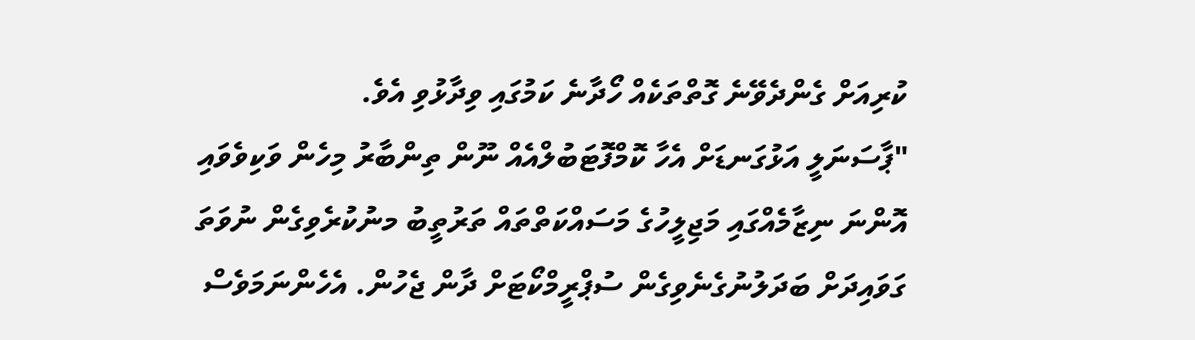ކުރިއަށް ގެންދެވޭނެ ގޮތްތަކެއް ހޯދާނެ ކަމުގައި ވިދާޅުވި އެވެ.
"ޕާސަނަލީ އަޅުގަނޑަށް އެހާ ކޮމްފޮޓަބުލްއެއް ނޫން ތިންބާރު މިހެން ވަކިވެވައި އޮންނަ ނިޒާމެއްގައި މަޖިލީހުގެ މަސައްކަތްތައް ތަރުތީބު މނުކުރެވިގެން ނުވަތަ ގަވައިދަށް ބަދަލުނުގެނެވިގެން ސުޕްރީމްކޯޓަށް ދާން ޖެހުން. އެހެންނަމަވެސް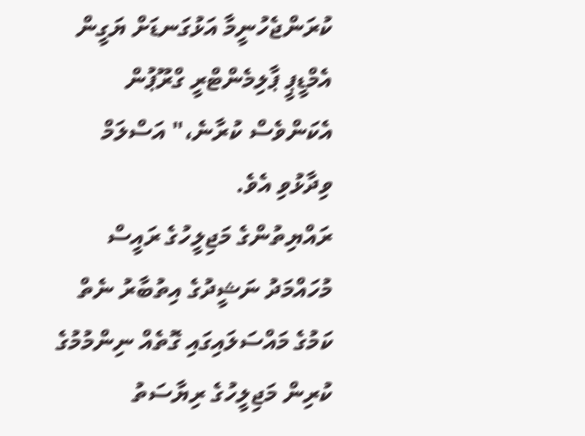ކުރަންޖެހުނީމާ އަޅުގަނޑަށް ޔަގީން އެމްޑީޕީ ޕާލިމެންޓްރީ ގްރޫޕުން އެކަންވެސް ކުރާނެ،" އަސްލަމް ވިދާޅުވި އެވެ.
ރައްޔިތުންގެ މަޖިލީހުގެ ރައީސް މުހައްމަދު ނަޝީދުގެ އިތުބާރު ނެތް ކަމުގެ މައްސަލައިގައި ގޮތެއް ނިންމުމުގެ ކުރިން މަޖިލީހުގެ ރިޔާސަތު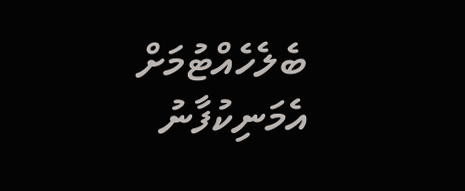ބެލެހެއްޓުމަށް އެމަނިކުފާނު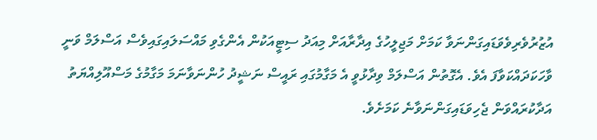އުޒުރުވެރިވެވަޑައިގަންނަވާ ކަމަށް މަޖިލީހުގެ އިދާރާއަށް މިއަދު ސިޓީއަކުން އެންގެވި މައްސަލައިގައިވެސް އަސްލަމް ވަނީ ވާހަކަދައްކަވާފަ އެވެ. އެގޮތުން އަސްލަމް ވިދާޅުވީ އެ މަގާމުގައި ރައީސް ނަޝީދު ހުންނަވާނަމަ މަގާމުގެ މަސްއޫލިއްޔަތު އަދާކުރައްވަން ޖެހިވަޑައިގަންނަވާނެ ކަމަށެވެ.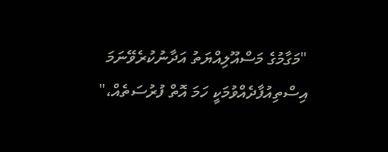"މަގާމުގެ މަސްއޫލިއްޔަތު އަދާނުކުރެވޭނަމަ އިސްތިއުފާދެއްވުމަކީ ހަމަ އޮތް ފުރުސަތެއް،"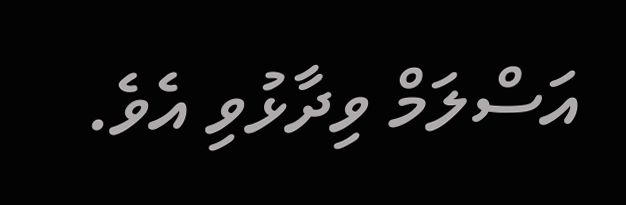އަސްލަމް ވިދާޅުވި އެވެ.